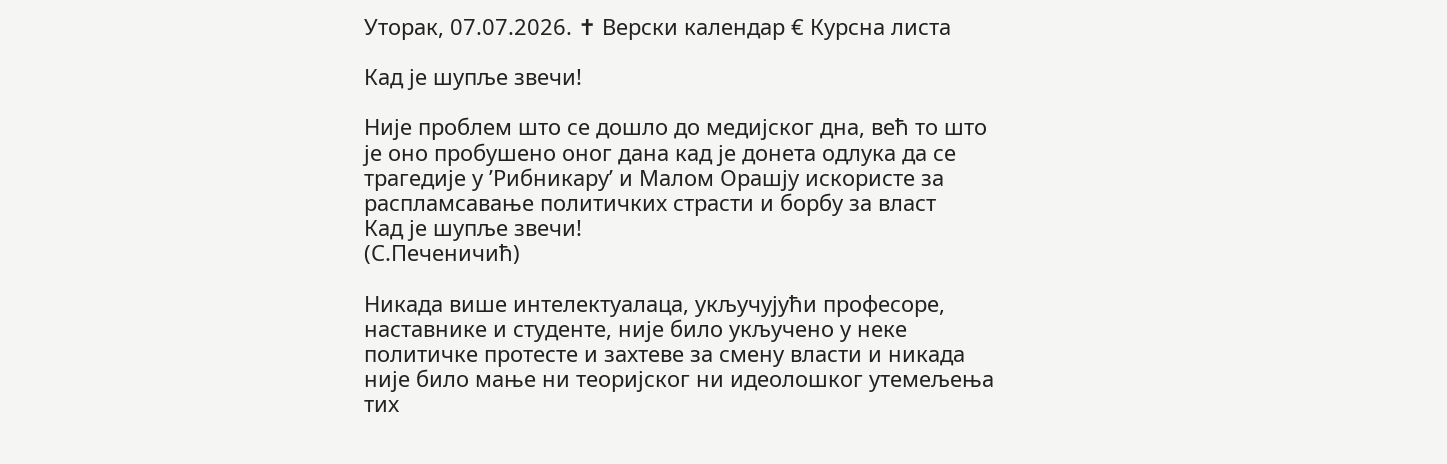Уторак, 07.07.2026. ✝ Верски календар € Курсна листа

Кад је шупље звечи!

Није проблем што се дошло до медијског дна, већ то што је оно пробушено оног дана кад је донета одлука да се трагедије у ’Рибникару’ и Малом Орашју искористе за распламсавање политичких страсти и борбу за власт
Кад је шупље звечи!
(С.Печеничић)

Никада више интелектуалаца, укључујући професоре, наставнике и студенте, није било укључено у неке политичке протесте и захтеве за смену власти и никада није било мање ни теоријског ни идеолошког утемељења тих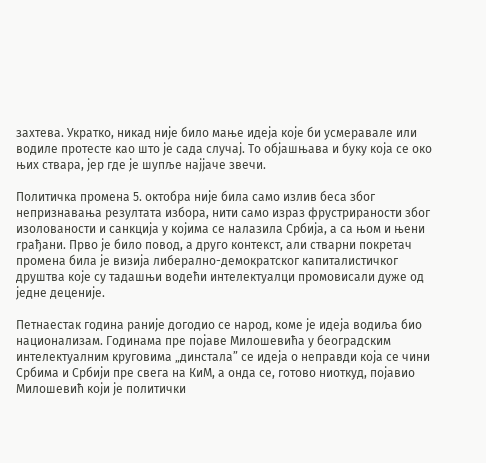захтева. Укратко, никад није било мање идеја које би усмеравале или водиле протесте као што је сада случај. То објашњава и буку која се око њих ствара, јер где је шупље најјаче звечи.

Политичка промена 5. октобра није била само излив беса због непризнавања резултата избора, нити само израз фрустрираности због изолованости и санкција у којима се налазила Србија, а са њом и њени грађани. Прво је било повод, а друго контекст, али стварни покретач промена била је визија либерално-демократског капиталистичког друштва које су тадашњи водећи интелектуалци промовисали дуже од једне деценије.

Петнаестак година раније догодио се народ, коме је идеја водиља био национализам. Годинама пре појаве Милошевића у београдским интелектуалним круговима „динстала” се идеја о неправди која се чини Србима и Србији пре свега на КиМ, а онда се, готово ниоткуд, појавио Милошевић који је политички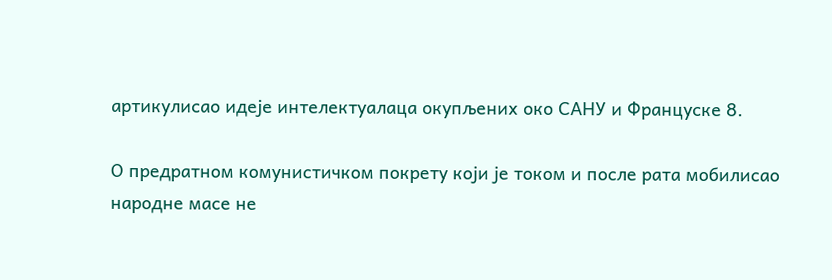артикулисао идеје интелектуалаца окупљених око САНУ и Француске 8.

О предратном комунистичком покрету који је током и после рата мобилисао народне масе не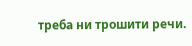треба ни трошити речи.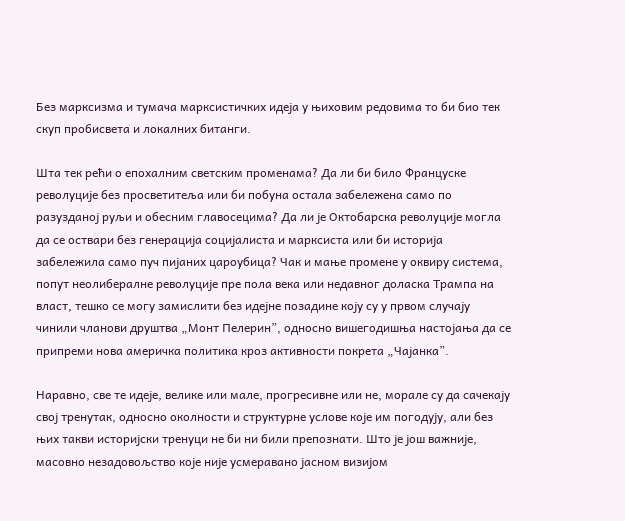Без марксизма и тумача марксистичких идеја у њиховим редовима то би био тек скуп пробисвета и локалних битанги.

Шта тек рећи о епохалним светским променама? Да ли би било Француске револуције без просветитеља или би побуна остала забележена само по разузданој руљи и обесним главосецима? Да ли је Октобарска револуције могла да се оствари без генерација социјалиста и марксиста или би историја забележила само пуч пијаних цароубица? Чак и мање промене у оквиру система, попут неолибералне револуције пре пола века или недавног доласка Трампа на власт, тешко се могу замислити без идејне позадине коју су у првом случају чинили чланови друштва „Монт Пелерин”, односно вишегодишња настојања да се припреми нова америчка политика кроз активности покрета „Чајанка”.

Наравно, све те идеје, велике или мале, прогресивне или не, морале су да сачекају свој тренутак, односно околности и структурне услове које им погодују, али без њих такви историјски тренуци не би ни били препознати. Што је још важније, масовно незадовољство које није усмеравано јасном визијом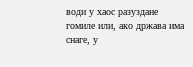води у хаос разуздане гомиле или, ако држава има снаге, у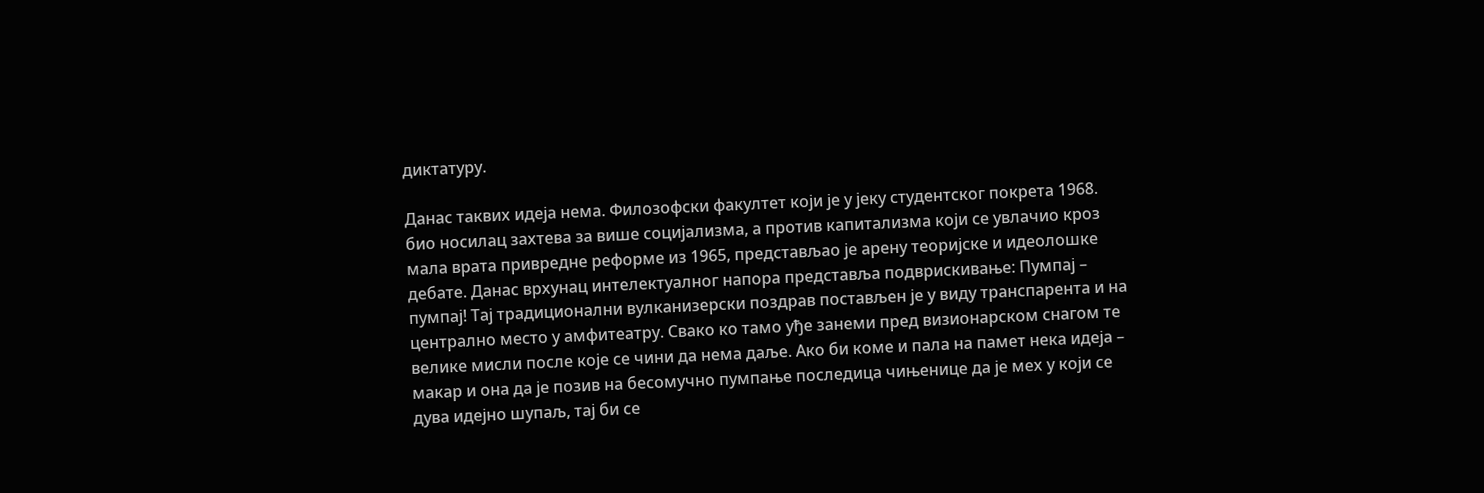диктатуру.

Данас таквих идеја нема. Филозофски факултет који је у јеку студентског покрета 1968. био носилац захтева за више социјализма, а против капитализма који се увлачио кроз мала врата привредне реформе из 1965, представљао је арену теоријске и идеолошке дебате. Данас врхунац интелектуалног напора представља подврискивање: Пумпај – пумпај! Тај традиционални вулканизерски поздрав постављен је у виду транспарента и на централно место у амфитеатру. Свако ко тамо уђе занеми пред визионарском снагом те велике мисли после које се чини да нема даље. Ако би коме и пала на памет нека идеја – макар и она да је позив на бесомучно пумпање последица чињенице да је мех у који се дува идејно шупаљ, тај би се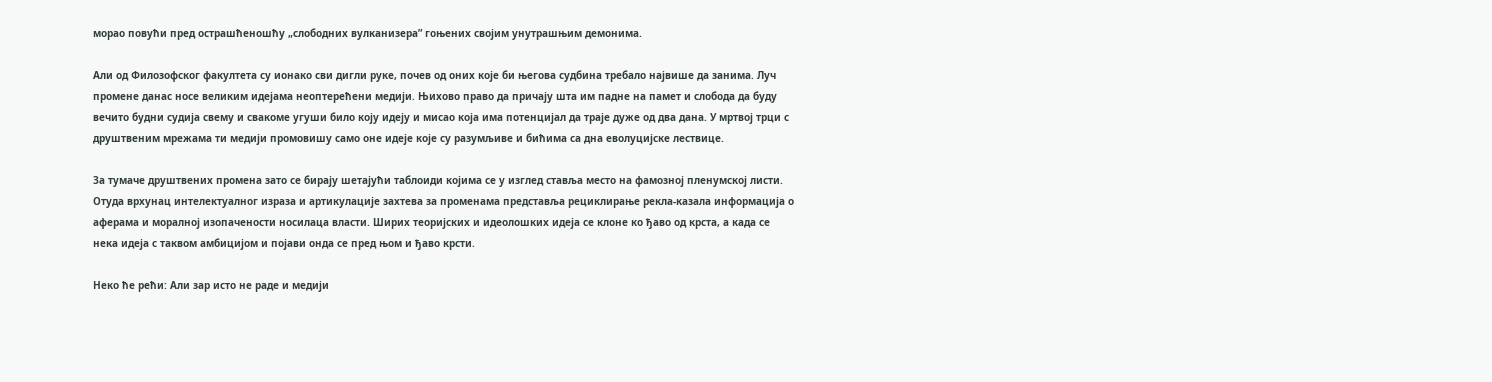морао повући пред острашћеношћу „слободних вулканизера” гоњених својим унутрашњим демонима.

Али од Филозофског факултета су ионако сви дигли руке, почев од оних које би његова судбина требало највише да занима. Луч промене данас носе великим идејама неоптерећени медији. Њихово право да причају шта им падне на памет и слобода да буду вечито будни судија свему и свакоме угуши било коју идеју и мисао која има потенцијал да траје дуже од два дана. У мртвој трци с друштвеним мрежама ти медији промовишу само оне идеје које су разумљиве и бићима са дна еволуцијске лествице.

За тумаче друштвених промена зато се бирају шетајући таблоиди којима се у изглед ставља место на фамозној пленумској листи. Отуда врхунац интелектуалног израза и артикулације захтева за променама представља рециклирање рекла-казала информација о аферама и моралној изопачености носилаца власти. Ширих теоријских и идеолошких идеја се клоне ко ђаво од крста, а када се нека идеја с таквом амбицијом и појави онда се пред њом и ђаво крсти.

Неко ће рећи: Али зар исто не раде и медији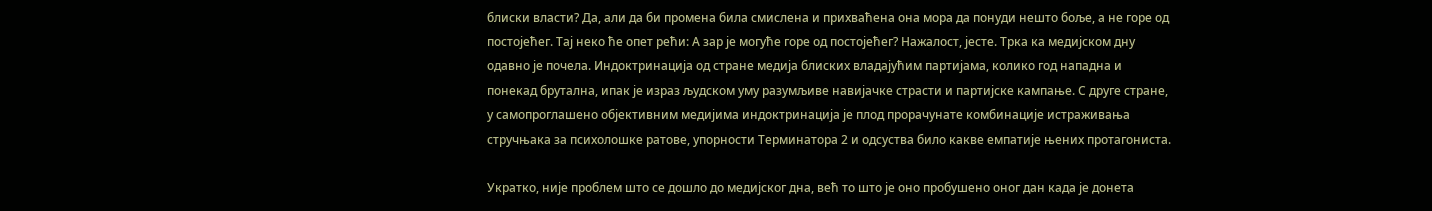блиски власти? Да, али да би промена била смислена и прихваћена она мора да понуди нешто боље, а не горе од постојећег. Тај неко ће опет рећи: А зар је могуће горе од постојећег? Нажалост, јесте. Трка ка медијском дну одавно је почела. Индоктринација од стране медија блиских владајућим партијама, колико год нападна и понекад брутална, ипак је израз људском уму разумљиве навијачке страсти и партијске кампање. С друге стране, у самопроглашено објективним медијима индоктринација је плод прорачунате комбинације истраживања стручњака за психолошке ратове, упорности Терминатора 2 и одсуства било какве емпатије њених протагониста.

Укратко, није проблем што се дошло до медијског дна, већ то што је оно пробушено оног дан када је донета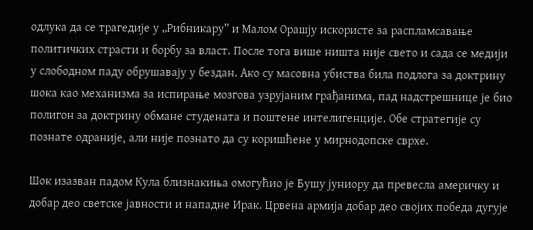одлука да се трагедије у „Рибникару” и Малом Орашју искористе за распламсавање политичких страсти и борбу за власт. После тога више ништа није свето и сада се медији у слободном паду обрушавају у бездан. Ако су масовна убиства била подлога за доктрину шока као механизма за испирање мозгова узрујаним грађанима, пад надстрешнице је био полигон за доктрину обмане студената и поштене интелигенције. Обе стратегије су познате одраније, али није познато да су коришћене у мирнодопске сврхе.

Шок изазван падом Кула близнакиња омогућио је Бушу јуниору да превесла америчку и добар део светске јавности и нападне Ирак. Црвена армија добар део својих победа дугује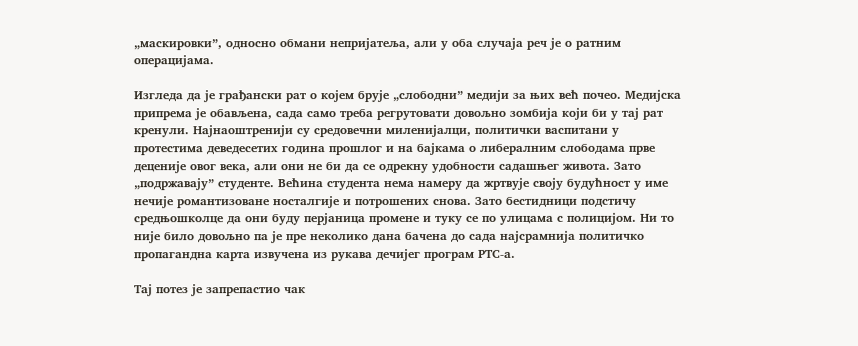„маскировки”, односно обмани непријатеља, али у оба случаја реч је о ратним операцијама.

Изгледа да је грађански рат о којем брује „слободни” медији за њих већ почео. Медијска припрема је обављена, сада само треба регрутовати довољно зомбија који би у тај рат кренули. Најнаоштренији су средовечни миленијалци, политички васпитани у протестима деведесетих година прошлог и на бајкама о либералним слободама прве деценије овог века, али они не би да се одрекну удобности садашњег живота. Зато „подржавају” студенте. Већина студента нема намеру да жртвује своју будућност у име нечије романтизоване носталгије и потрошених снова. Зато бестидници подстичу средњошколце да они буду перјаница промене и туку се по улицама с полицијом. Ни то није било довољно па је пре неколико дана бачена до сада најсрамнија политичко пропагандна карта извучена из рукава дечијег програм РТС-а.

Тај потез је запрепастио чак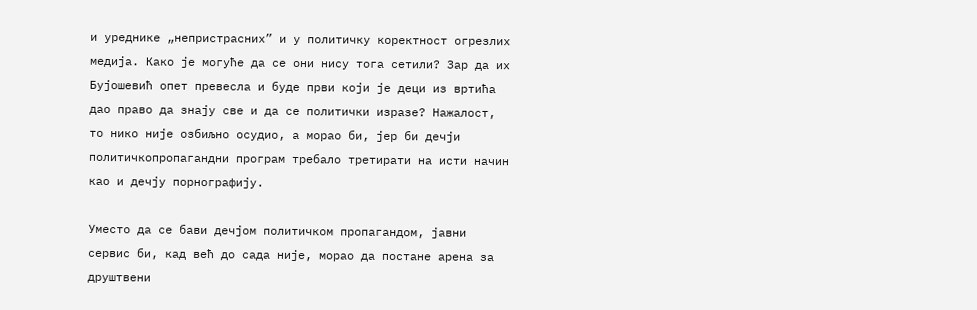и уреднике „непристрасних” и у политичку коректност огрезлих медија. Како је могуће да се они нису тога сетили? Зар да их Бујошевић опет превесла и буде први који је деци из вртића дао право да знају све и да се политички изразе? Нажалост, то нико није озбиљно осудио, а морао би, јер би дечји политичкопропагандни програм требало третирати на исти начин као и дечју порнографију.

Уместо да се бави дечјом политичком пропагандом, јавни сервис би, кад већ до сада није, морао да постане арена за друштвени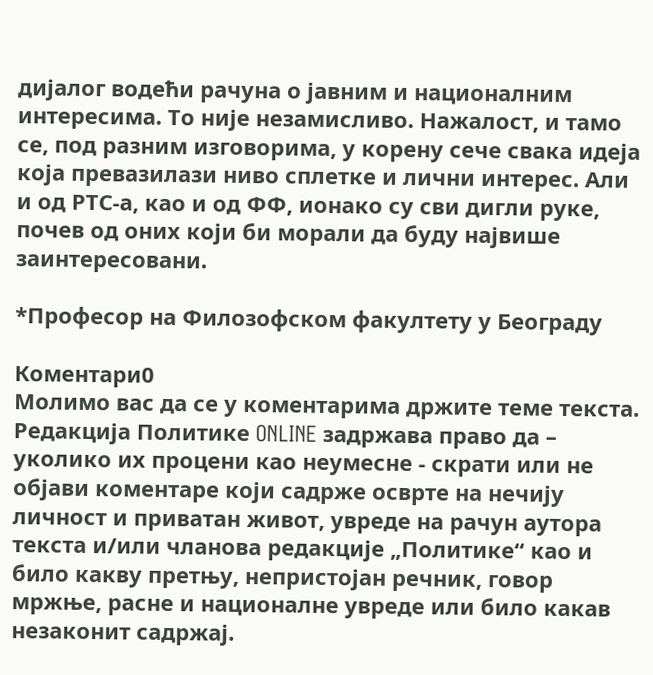дијалог водећи рачуна о јавним и националним интересима. То није незамисливо. Нажалост, и тамо се, под разним изговорима, у корену сече свака идеја која превазилази ниво сплетке и лични интерес. Али и од РТС-а, као и од ФФ, ионако су сви дигли руке, почев од оних који би морали да буду највише заинтересовани.

*Професор на Филозофском факултету у Београду

Коментари0
Молимо вас да се у коментарима држите теме текста. Редакција Политике ONLINE задржава право да – уколико их процени као неумесне - скрати или не објави коментаре који садрже осврте на нечију личност и приватан живот, увреде на рачун аутора текста и/или чланова редакције „Политике“ као и било какву претњу, непристојан речник, говор мржње, расне и националне увреде или било какав незаконит садржај.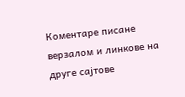Коментаре писане верзалом и линкове на друге сајтове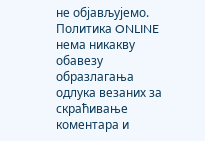не објављујемо. Политика ONLINE нема никакву обавезу образлагања одлука везаних за скраћивање коментара и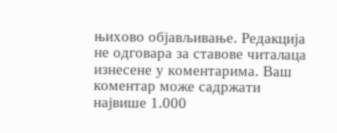њихово објављивање. Редакција не одговара за ставове читалаца изнесене у коментарима. Ваш коментар може садржати највише 1.000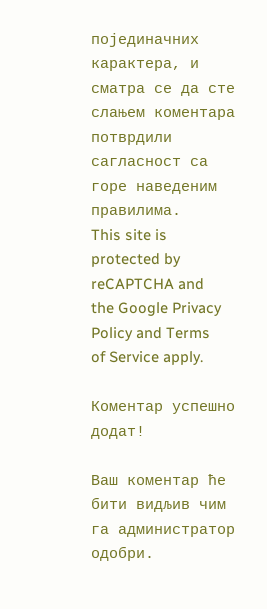појединачних карактера, и сматра се да сте слањем коментара потврдили сагласност са горе наведеним правилима.
This site is protected by reCAPTCHA and the Google Privacy Policy and Terms of Service apply.

Комeнтар успeшно додат!

Ваш комeнтар ћe бити видљив чим га администратор одобри.